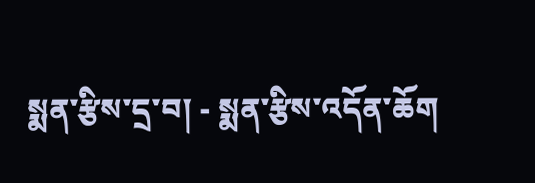སྨན་རྩིས་དྲ་བ། - སྨན་རྩིས་འདོན་ཆོག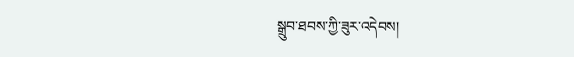སྒྲུབ་ཐབས་ཀྱི་ཟུར་འདེབས།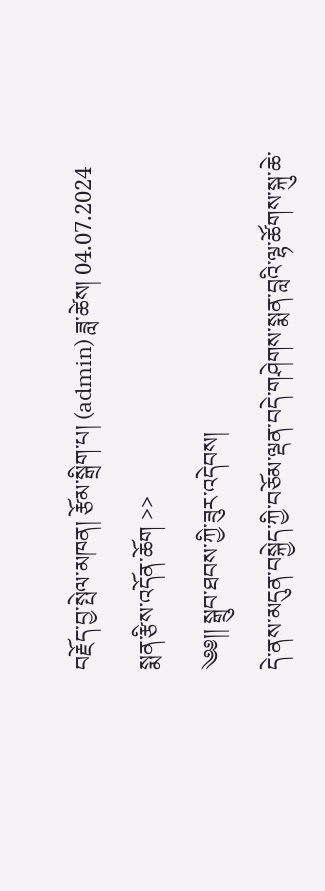བརྗོད་བྱ་སྤེལ་མཁན། རྩོམ་སྒྲིག་པ། (admin) ཟླ་ཚེས། 04.07.2024
སྨན་རྩིས་འདོན་ཆོག >>
༄༅།། སྒྲུབ་ཐབས་ཀྱི་ཟུར་འདེབས།
དེ་ནས་མདུན་བསྐྱེད་ཀྱི་བཅོམ་ལྡན་བདེ་གཤེགས་སྨན་བླའི་ལྷ་ཚོགས་སྐུ་ཆེ་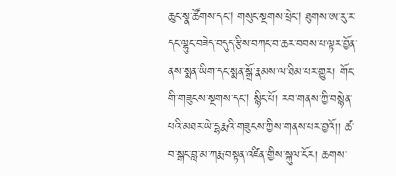ཆུང་སྣ་ཚོགས་དང། གསུང་སྔགས་ཕྲེང། ཐུགས་ཨ་རུ་ར་དང་ལྷུང་བཟེད་བདུད་རྩིས་བཀང་བ་ཆར་བབས་པ་ལྟར་བྱོན་ནས་སྨན་ཡིག་དང་སྨན་སྒྲོ་རྣམས་ལ་ཐིམ་པར་གྱུར། གོང་གི་གཟུངས་སྔགས་དང། སྙིང་པོ། རབ་གནས་ཀྱི་བསྙེན་པའི་མཐར་ཡེ་དྷརྨའི་གཟུངས་ཀྱིས་གནས་པར་བྱའོ།། ཚ་བ་སྒང་བླ་མ་ཀརྨ་བསྟན་འཛིན་གྱིས་སྐུལ་ངོར། ཆགས་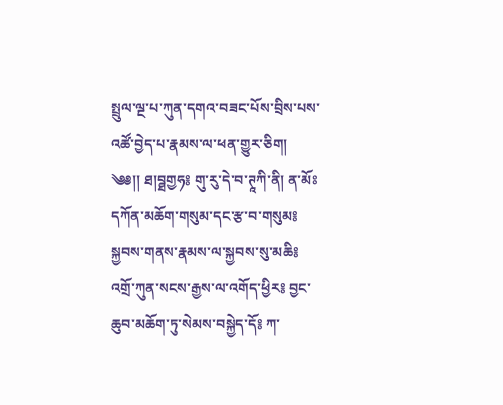སྤྲུལ་ལྔ་པ་ཀུན་དགའ་བཟང་པོས་བྲིས་པས་འཚོ་བྱེད་པ་རྣམས་ལ་ཕན་གྱུར་ཅིག།
༄༅།། ཐ།བྠགྱཧ༔ གུ་རུ་དེ་བ་ཊཱཀི་ནི། ན་མོཿ དཀོན་མཆོག་གསུམ་དང་རྩ་བ་གསུམ༔ སྐྱབས་གནས་རྣམས་ལ་སྐྱབས་སུ་མཆི༔ འགྲོ་ཀུན་སངས་རྒྱས་ལ་འགོད་ཕྱིར༔ བྱང་ཆུབ་མཆོག་ཏུ་སེམས་བསྐྱེད་དོ༔ ཀ་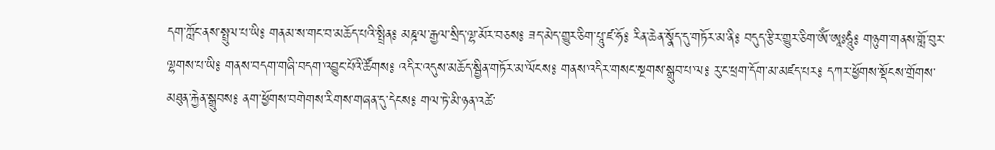དག་ཀློང་ནས་སྤྲུལ་པ་ཡི༔ གནམ་ས་གང་བ་མཆོད་པའི་སྤྲིན༔ མཎྜལ་རྒྱལ་སྲིད་ལྷ་མོར་བཅས༔ ཟད་མེད་གྱུར་ཅིག་པཱུ་ཛ་ཧོ༔ རིན་ཆེན་སྣོད་དུ་གཏོར་མ་ནི༔ བདུད་རྩིར་གྱུར་ཅིག་ཨོཾ་ཨཱཿཧཱུཾ༔ གཉུག་གནས་གློ་བུར་ལྷགས་པ་ཡི༔ གནས་བདག་གཞི་བདག་འབྱུང་པོའི་ཚོགས༔ འདིར་འདུས་མཆོད་སྦྱིན་གཏོར་མ་ལོངས༔ གནས་འདིར་གསང་སྔགས་སྒྲུབ་པ་ལ༔ རུ་ང་ཕྲག་དོག་མ་མཛད་པར༔ དཀར་ཕྱོགས་སྡོངས་གྲོགས་མཐུན་རྐྱེན་སྒྲུབས༔ ནག་ཕྱོགས་བགེགས་རིགས་གཞན་དུ་དེངས༔ གལ་ཏེ་མི་ཉན་འཚེ་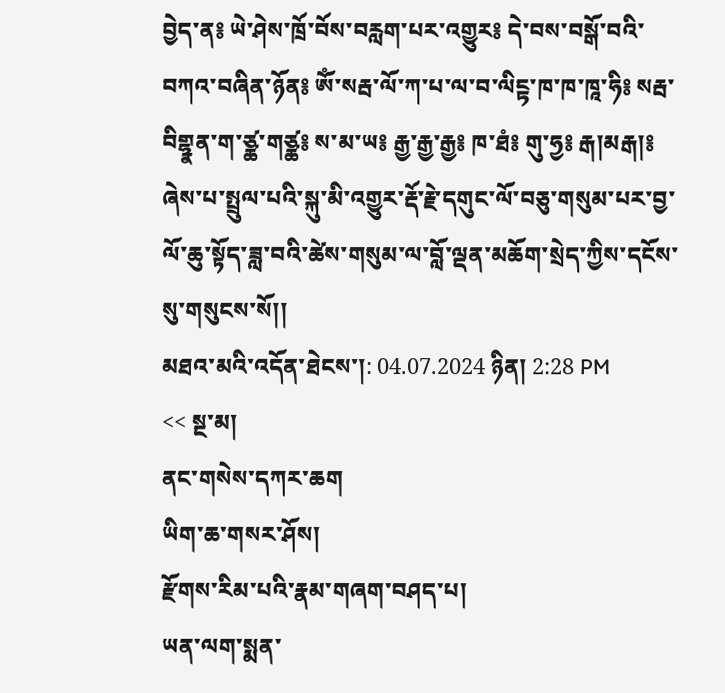བྱེད་ན༔ ཡེ་ཤེས་ཁྲོ་བོས་བརླག་པར་འགྱུར༔ དེ་བས་བསྒོ་བའི་བཀའ་བཞིན་ཉོན༔ ཨོཾ་སརྦ་ལོ་ཀ་པ་ལ་བ་ལིངྟ་ཁ་ཁ་ཁཱ་ཧི༔ སརྦ་བིགྷྣན་ག་ཙྪ་གཙྪ༔ ས་མ་ཡ༔ རྒྱ་རྒྱ་རྒྱ༔ ཁ་ཐཾ༔ གུ་ཧྱ༔ རྒ།མརྒ།༔ ཞེས་པ་སྤྲུལ་པའི་སྐུ་མི་འགྱུར་རྡོ་རྗེ་དགུང་ལོ་བཅུ་གསུམ་པར་བྱ་ལོ་ཆུ་སྟོད་ཟླ་བའི་ཚེས་གསུམ་ལ་བློ་ལྡན་མཆོག་སྲེད་ཀྱིས་དངོས་སུ་གསུངས་སོ།།
མཐའ་མའི་འདོན་ཐེངས་།: 04.07.2024 ཉིན། 2:28 PM
<< སྔ་མ།
ནང་གསེས་དཀར་ཆག
ཡིག་ཆ་གསར་ཤོས།
རྫོགས་རིམ་པའི་རྣམ་གཞག་བཤད་པ།
ཡན་ལག་སྨན་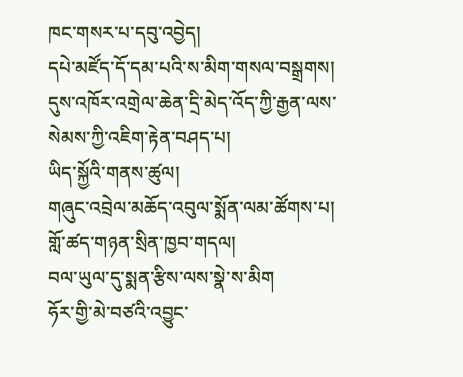ཁང་གསར་པ་དབུ་འབྱེད།
དཔེ་མཛོད་དོ་དམ་པའི་ས་མིག་གསལ་བསྒྲགས།
དུས་འཁོར་འགྲེལ་ཆེན་དྲི་མེད་འོད་ཀྱི་རྒྱན་ལས་སེམས་ཀྱི་འཇིག་རྟེན་བཤད་པ།
ཡིད་སྐྱོའི་གནས་ཚུལ།
གཞུང་འབྲེལ་མཆོད་འབུལ་སྨོན་ལམ་ཚོགས་པ།
གློ་ཚད་གཉན་སྲིན་ཁྱབ་གདལ།
བལ་ཡུལ་དུ་སྨན་རྩིས་ལས་སྣེ་ས་མིག
ཧོར་གྱི་མེ་བཙའི་འབྱུང་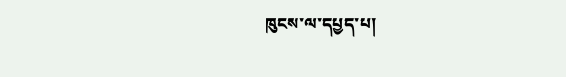ཁུངས་ལ་དཔྱད་པ།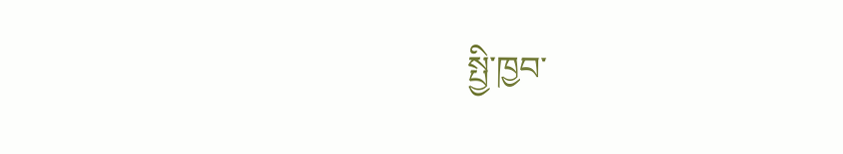སྤྱི་ཁྱབ་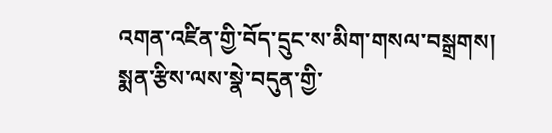འགན་འཛིན་གྱི་བོད་དྲུང་ས་མིག་གསལ་བསྒྲགས།
སྨན་རྩིས་ལས་སྣེ་བདུན་གྱི་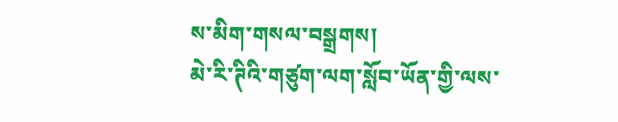ས་མིག་གསལ་བསྒྲགས།
མེ་རི་ཊིའི་གཙུག་ལག་སློབ་ཡོན་གྱི་ལས་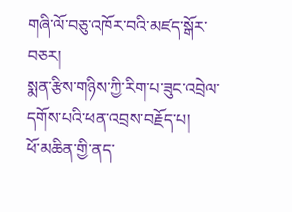གཞི་ལོ་བཅུ་འཁོར་བའི་མཛད་སྒོར་བཅར།
སྨན་རྩིས་གཉིས་ཀྱི་རིག་པ་ཟུང་འབྲེལ་དགོས་པའི་ཕན་འབྲས་བརྗོད་པ།
ཕོ་མཆིན་གྱི་ནད་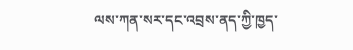ལས་ཀན་སར་དང་འབྲས་ནད་ཀྱི་ཁྱད་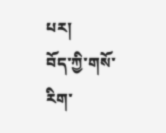པར།
བོད་ཀྱི་གསོ་རིག་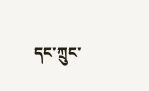དང་ཀྲུང་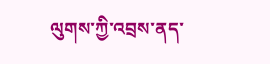ལུགས་ཀྱི་འབྲས་ནད་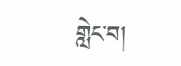གླེང་བ།